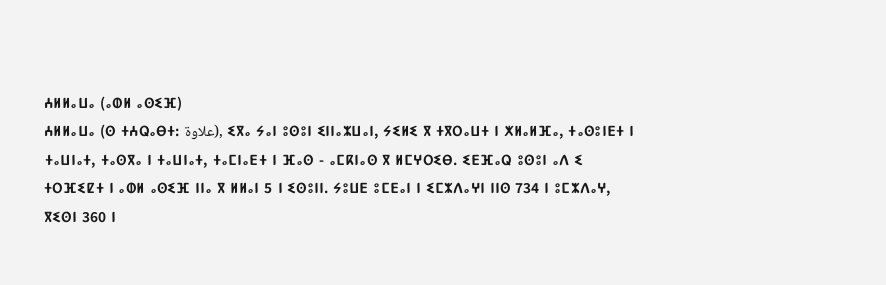ⵄⵍⵍⴰⵡⴰ (ⴰⵀⵍ ⴰⵙⵉⴼ)
ⵄⵍⵍⴰⵡⴰ (ⵙ ⵜⵄⵕⴰⴱⵜ: علاوة), ⵉⴳⴰ ⵢⴰⵏ ⵓⵙⵓⵏ ⵉⵏⵏⴰⵣⵡⴰⵏ, ⵢⵉⵍⵉ ⴳ ⵜⴳⵔⴰⵡⵜ ⵏ ⵅⵍⴰⵍⴼⴰ, ⵜⴰⵙⵓⵏⴹⵜ ⵏ ⵜⴰⵡⵏⴰⵜ, ⵜⴰⵙⴳⴰ ⵏ ⵜⴰⵡⵏⴰⵜ, ⵜⴰⵎⵏⴰⴹⵜ ⵏ ⴼⴰⵙ - ⴰⵎⴽⵏⴰⵙ ⴳ ⵍⵎⵖⵔⵉⴱ. ⵉⴹⴼⴰⵕ ⵓⵙⵓⵏ ⴰⴷ ⵉ ⵜⵔⴼⵉⵇⵜ ⵏ ⴰⵀⵍ ⴰⵙⵉⴼ ⵏⵏⴰ ⴳ ⵍⵍⴰⵏ 5 ⵏ ⵉⵙⵓⵏⵏ. ⵢⵓⵡⴹ ⵓⵎⴹⴰⵏ ⵏ ⵉⵎⵣⴷⴰⵖⵏ ⵏⵏⵙ 734 ⵏ ⵓⵎⵣⴷⴰⵖ, ⴳⵉⵙⵏ 360 ⵏ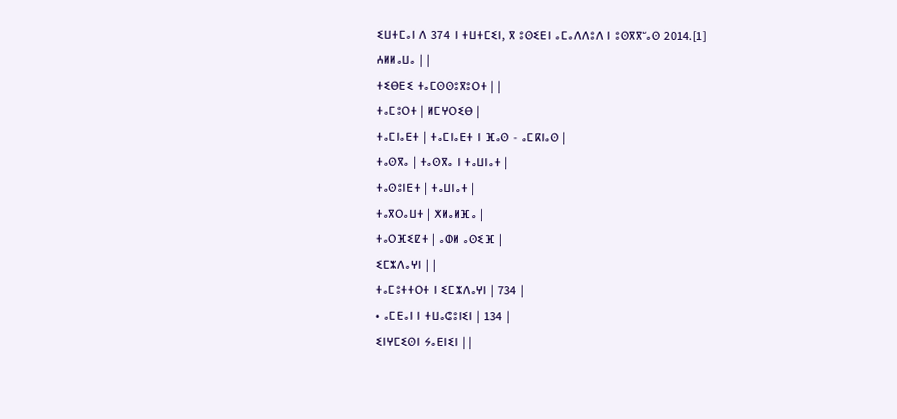ⵉⵡⵜⵎⴰⵏ ⴷ 374 ⵏ ⵜⵡⵜⵎⵉⵏ, ⴳ ⵓⵙⵉⴹⵏ ⴰⵎⴰⴷⴷⵓⴷ ⵏ ⵓⵙⴳⴳⵯⴰⵙ 2014.[1]
ⵄⵍⵍⴰⵡⴰ | |
ⵜⵉⴱⴹⵉ ⵜⴰⵎⵙⵙⵓⴳⵓⵔⵜ | |
ⵜⴰⵎⵓⵔⵜ | ⵍⵎⵖⵔⵉⴱ |
ⵜⴰⵎⵏⴰⴹⵜ | ⵜⴰⵎⵏⴰⴹⵜ ⵏ ⴼⴰⵙ - ⴰⵎⴽⵏⴰⵙ |
ⵜⴰⵙⴳⴰ | ⵜⴰⵙⴳⴰ ⵏ ⵜⴰⵡⵏⴰⵜ |
ⵜⴰⵙⵓⵏⴹⵜ | ⵜⴰⵡⵏⴰⵜ |
ⵜⴰⴳⵔⴰⵡⵜ | ⵅⵍⴰⵍⴼⴰ |
ⵜⴰⵔⴼⵉⵇⵜ | ⴰⵀⵍ ⴰⵙⵉⴼ |
ⵉⵎⵣⴷⴰⵖⵏ | |
ⵜⴰⵎⵓⵜⵜⵔⵜ ⵏ ⵉⵎⵣⴷⴰⵖⵏ | 734 |
• ⴰⵎⴹⴰⵏ ⵏ ⵜⵡⴰⵛⵓⵏⵉⵏ | 134 |
ⵉⵏⵖⵎⵉⵙⵏ ⵢⴰⴹⵏⵉⵏ | |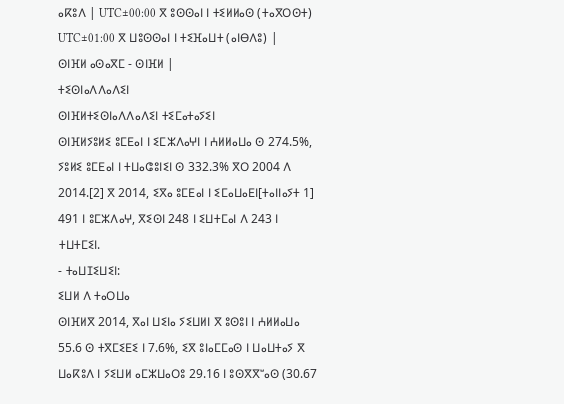ⴰⴽⵓⴷ | UTC±00:00 ⴳ ⵓⵙⵙⴰⵏ ⵏ ⵜⵉⵍⵍⴰⵙ (ⵜⴰⴳⵔⵙⵜ) UTC±01:00 ⴳ ⵡⵓⵙⵙⴰⵏ ⵏ ⵜⵉⴼⴰⵡⵜ (ⴰⵏⴱⴷⵓ) |
ⵙⵏⴼⵍ ⴰⵙⴰⴳⵎ - ⵙⵏⴼⵍ |
ⵜⵉⵙⵏⴰⴷⴷⴰⴷⵉⵏ
ⵙⵏⴼⵍⵜⵉⵙⵏⴰⴷⴷⴰⴷⵉⵏ ⵜⵉⵎⴰⵜⴰⵢⵉⵏ
ⵙⵏⴼⵍⵢⵓⵍⵉ ⵓⵎⴹⴰⵏ ⵏ ⵉⵎⵣⴷⴰⵖⵏ ⵏ ⵄⵍⵍⴰⵡⴰ ⵙ 274.5%, ⵢⵓⵍⵉ ⵓⵎⴹⴰⵏ ⵏ ⵜⵡⴰⵛⵓⵏⵉⵏ ⵙ 332.3% ⴳⵔ 2004 ⴷ 2014.[2] ⴳ 2014, ⵉⴳⴰ ⵓⵎⴹⴰⵏ ⵏ ⵉⵎⴰⵡⴰⴹⵏ[ⵜⴰⵏⵏⴰⵢⵜ 1] 491 ⵏ ⵓⵎⵣⴷⴰⵖ, ⴳⵉⵙⵏ 248 ⵏ ⵉⵡⵜⵎⴰⵏ ⴷ 243 ⵏ ⵜⵡⵜⵎⵉⵏ.
- ⵜⴰⵡⵊⵉⵡⵉⵏ:
ⵉⵡⵍ ⴷ ⵜⴰⵔⵡⴰ
ⵙⵏⴼⵍⴳ 2014, ⴳⴰⵏ ⵡⵉⵏⴰ ⵢⵉⵡⵍⵏ ⴳ ⵓⵙⵓⵏ ⵏ ⵄⵍⵍⴰⵡⴰ 55.6 ⵙ ⵜⴳⵎⵉⴹⵉ ⵏ 7.6%, ⵉⴳ ⵓⵏⴰⵎⵎⴰⵙ ⵏ ⵡⴰⵡⵜⴰⵢ ⴳ ⵡⴰⴽⵓⴷ ⵏ ⵢⵉⵡⵍ ⴰⵎⵣⵡⴰⵔⵓ 29.16 ⵏ ⵓⵙⴳⴳⵯⴰⵙ (30.67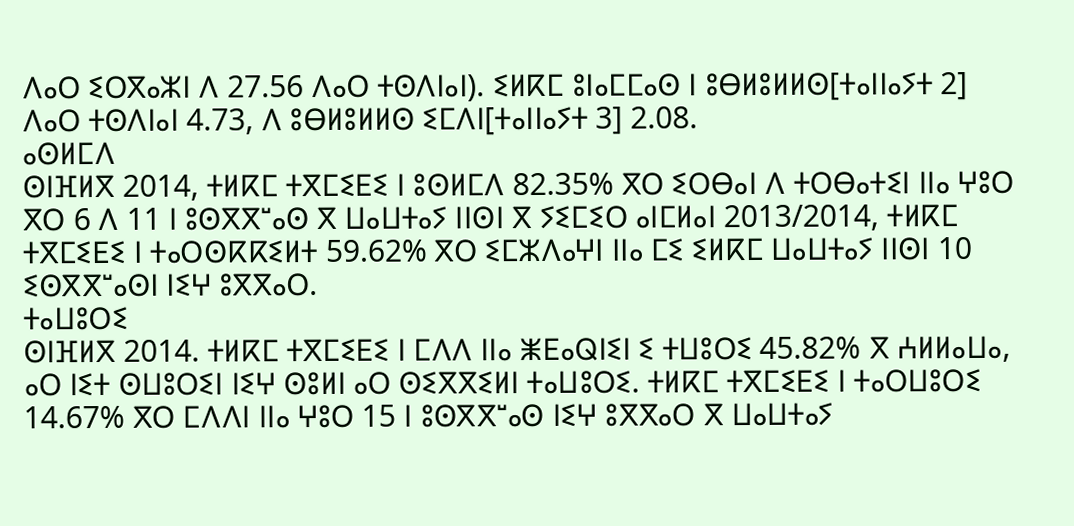ⴷⴰⵔ ⵉⵔⴳⴰⵣⵏ ⴷ 27.56 ⴷⴰⵔ ⵜⵙⴷⵏⴰⵏ). ⵉⵍⴽⵎ ⵓⵏⴰⵎⵎⴰⵙ ⵏ ⵓⴱⵍⵓⵍⵍⵙ[ⵜⴰⵏⵏⴰⵢⵜ 2] ⴷⴰⵔ ⵜⵙⴷⵏⴰⵏ 4.73, ⴷ ⵓⴱⵍⵓⵍⵍⵙ ⵉⵎⴷⵏ[ⵜⴰⵏⵏⴰⵢⵜ 3] 2.08.
ⴰⵙⵍⵎⴷ
ⵙⵏⴼⵍⴳ 2014, ⵜⵍⴽⵎ ⵜⴳⵎⵉⴹⵉ ⵏ ⵓⵙⵍⵎⴷ 82.35% ⴳⵔ ⵉⵔⴱⴰⵏ ⴷ ⵜⵔⴱⴰⵜⵉⵏ ⵏⵏⴰ ⵖⵓⵔ ⴳⵔ 6 ⴷ 11 ⵏ ⵓⵙⴳⴳⵯⴰⵙ ⴳ ⵡⴰⵡⵜⴰⵢ ⵏⵏⵙⵏ ⴳ ⵢⵉⵎⵉⵔ ⴰⵏⵎⵍⴰⵏ 2013/2014, ⵜⵍⴽⵎ ⵜⴳⵎⵉⴹⵉ ⵏ ⵜⴰⵔⵙⴽⴽⵉⵍⵜ 59.62% ⴳⵔ ⵉⵎⵣⴷⴰⵖⵏ ⵏⵏⴰ ⵎⵉ ⵉⵍⴽⵎ ⵡⴰⵡⵜⴰⵢ ⵏⵏⵙⵏ 10 ⵉⵙⴳⴳⵯⴰⵙⵏ ⵏⵉⵖ ⵓⴳⴳⴰⵔ.
ⵜⴰⵡⵓⵔⵉ
ⵙⵏⴼⵍⴳ 2014. ⵜⵍⴽⵎ ⵜⴳⵎⵉⴹⵉ ⵏ ⵎⴷⴷ ⵏⵏⴰ ⵥⴹⴰⵕⵏⵉⵏ ⵉ ⵜⵡⵓⵔⵉ 45.82% ⴳ ⵄⵍⵍⴰⵡⴰ, ⴰⵔ ⵏⵉⵜ ⵙⵡⵓⵔⵉⵏ ⵏⵉⵖ ⵙⵓⵍⵏ ⴰⵔ ⵙⵉⴳⴳⵉⵍⵏ ⵜⴰⵡⵓⵔⵉ. ⵜⵍⴽⵎ ⵜⴳⵎⵉⴹⵉ ⵏ ⵜⴰⵔⵡⵓⵔⵉ 14.67% ⴳⵔ ⵎⴷⴷⵏ ⵏⵏⴰ ⵖⵓⵔ 15 ⵏ ⵓⵙⴳⴳⵯⴰⵙ ⵏⵉⵖ ⵓⴳⴳⴰⵔ ⴳ ⵡⴰⵡⵜⴰⵢ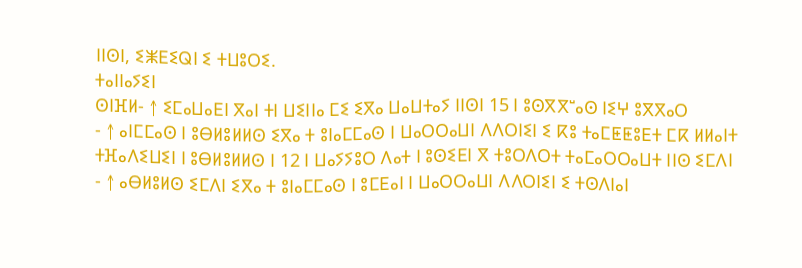ⵏⵏⵙⵏ, ⵉⵥⴹⵉⵕⵏ ⵉ ⵜⵡⵓⵔⵉ.
ⵜⴰⵏⵏⴰⵢⵉⵏ
ⵙⵏⴼⵍ- ↑ ⵉⵎⴰⵡⴰⴹⵏ ⴳⴰⵏ ⵜⵏ ⵡⵉⵏⵏⴰ ⵎⵉ ⵉⴳⴰ ⵡⴰⵡⵜⴰⵢ ⵏⵏⵙⵏ 15 ⵏ ⵓⵙⴳⴳⵯⴰⵙ ⵏⵉⵖ ⵓⴳⴳⴰⵔ
- ↑ ⴰⵏⵎⵎⴰⵙ ⵏ ⵓⴱⵍⵓⵍⵍⵙ ⵉⴳⴰ ⵜ ⵓⵏⴰⵎⵎⴰⵙ ⵏ ⵡⴰⵔⵔⴰⵡⵏ ⴷⴷⵔⵏⵉⵏ ⵉ ⴽⵓ ⵜⴰⵎⵟⵟⵓⴹⵜ ⵎⴽ ⵍⵍⴰⵏⵜ ⵜⴼⴰⴷⵉⵡⵉⵏ ⵏ ⵓⴱⵍⵓⵍⵍⵙ ⵏ 12 ⵏ ⵡⴰⵢⵢⵓⵔ ⴷⴰⵜ ⵏ ⵓⵙⵉⴹⵏ ⴳ ⵜⵓⵔⴷⵔⵜ ⵜⴰⵎⴰⵔⵔⴰⵡⵜ ⵏⵏⵙ ⵉⵎⴷⵏ
- ↑ ⴰⴱⵍⵓⵍⵙ ⵉⵎⴷⵏ ⵉⴳⴰ ⵜ ⵓⵏⴰⵎⵎⴰⵙ ⵏ ⵓⵎⴹⴰⵏ ⵏ ⵡⴰⵔⵔⴰⵡⵏ ⴷⴷⵔⵏⵉⵏ ⵉ ⵜⵙⴷⵏⴰⵏ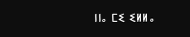ⵏⵏⴰ ⵎⵉ ⵉⵍⵍⴰ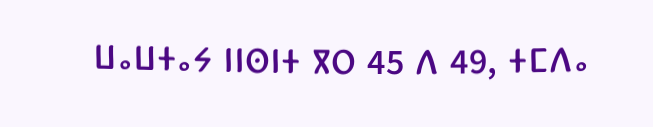ⵡⴰⵡⵜⴰⵢ ⵏⵏⵙⵏⵜ ⴳⵔ 45 ⴷ 49, ⵜⵎⴷⴰ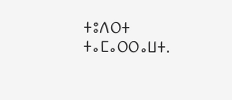ⵜⵓⴷⵔⵜ ⵜⴰⵎⴰⵔⵔⴰⵡⵜ.